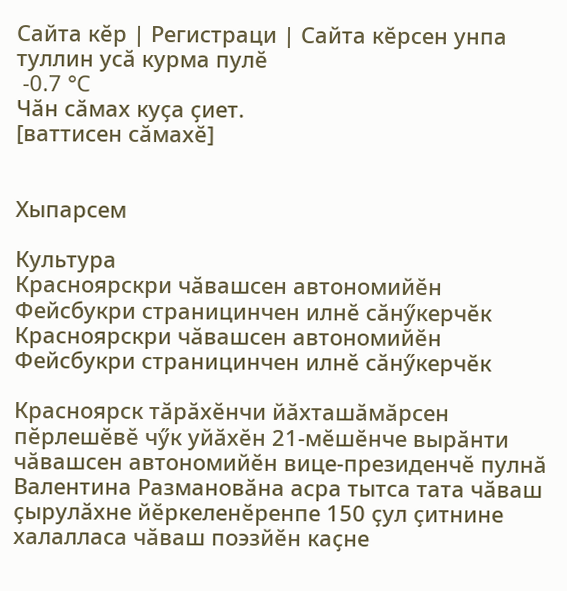Сайта кӗр | Регистраци | Сайта кӗрсен унпа туллин усӑ курма пулӗ
 -0.7 °C
Чӑн сӑмах куҫа ҫиет.
[ваттисен сӑмахӗ]


Хыпарсем

Культура
Красноярскри чӑвашсен автономийӗн Фейсбукри страницинчен илнӗ сӑнӳкерчӗк
Красноярскри чӑвашсен автономийӗн Фейсбукри страницинчен илнӗ сӑнӳкерчӗк

Красноярск тӑрӑхӗнчи йӑхташӑмӑрсен пӗрлешӗвӗ чӳк уйӑхӗн 21-мӗшӗнче вырӑнти чӑвашсен автономийӗн вице-президенчӗ пулнӑ Валентина Размановӑна асра тытса тата чӑваш ҫырулӑхне йӗркеленӗренпе 150 ҫул ҫитнине халалласа чӑваш поэзйӗн каҫне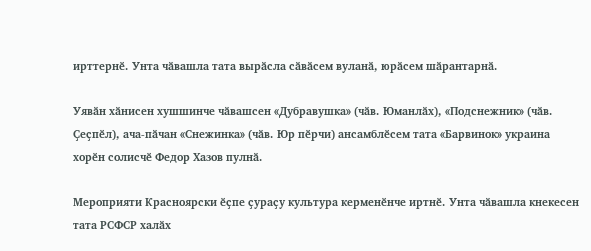ирттернӗ. Унта чӑвашла тата вырӑсла сӑвӑсем вуланӑ, юрӑсем шӑрантарнӑ.

Уявӑн хӑнисен хушшинче чӑвашсен «Дубравушка» (чӑв. Юманлӑх), «Подснежник» (чӑв. Ҫеҫпӗл), ача-пӑчан «Снежинка» (чӑв. Юр пӗрчи) ансамблӗсем тата «Барвинок» украина хорӗн солисчӗ Федор Хазов пулнӑ.

Мероприяти Красноярски ӗҫпе ҫураҫу культура керменӗнче иртнӗ. Унта чӑвашла кнекесен тата РСФСР халӑх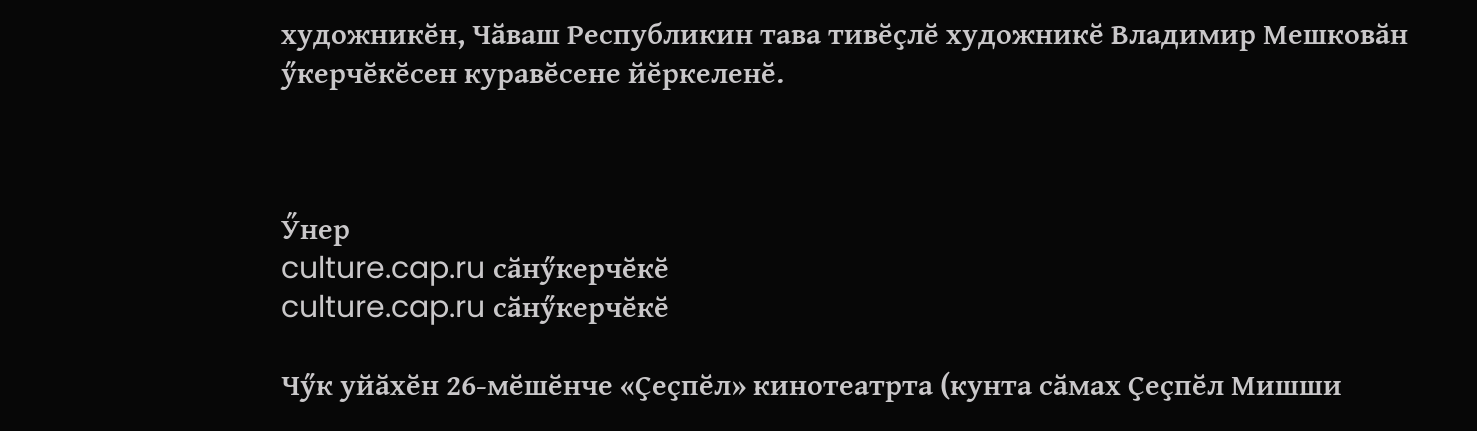художникӗн, Чӑваш Республикин тава тивӗҫлӗ художникӗ Владимир Мешковӑн ӳкерчӗкӗсен куравӗсене йӗркеленӗ.



Ӳнер
culture.cap.ru сӑнӳкерчӗкӗ
culture.cap.ru сӑнӳкерчӗкӗ

Чӳк уйӑхӗн 26-мӗшӗнче «Ҫеҫпӗл» кинотеатрта (кунта сӑмах Ҫеҫпӗл Мишши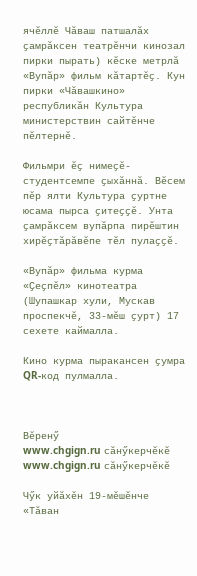ячӗллӗ Чӑваш патшалӑх ҫамрӑксен театрӗнчи кинозал пирки пырать) кӗске метрлӑ «Вупӑр» фильм кӑтартӗҫ. Кун пирки «Чӑвашкино» республикӑн Культура министерствин сайтӗнче пӗлтернӗ.

Фильмри ӗҫ нимеҫӗ-студентсемпе ҫыхӑннӑ. Вӗсем пӗр ялти Культура ҫуртне юсама пырса ҫитеҫҫӗ. Унта ҫамрӑксем вупӑрпа пирӗштин хирӗҫтӑрӑвӗпе тӗл пулаҫҫӗ.

«Вупӑр» фильма курма «Ҫеҫпӗл» кинотеатра (Шупашкар хули, Мускав проспекчӗ, 33-мӗш ҫурт) 17 сехете каймалла.

Кино курма пыракансен ҫумра QR-код пулмалла.



Вӗренӳ
www.chgign.ru сӑнӳкерчӗкӗ
www.chgign.ru сӑнӳкерчӗкӗ

Чӳк уйӑхӗн 19-мӗшӗнче «Тӑван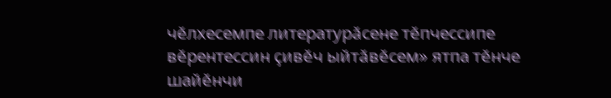чӗлхесемпе литературӑсене тӗпчессипе вӗрентессин ҫивӗч ыйтӑвӗсем» ятпа тӗнче шайӗнчи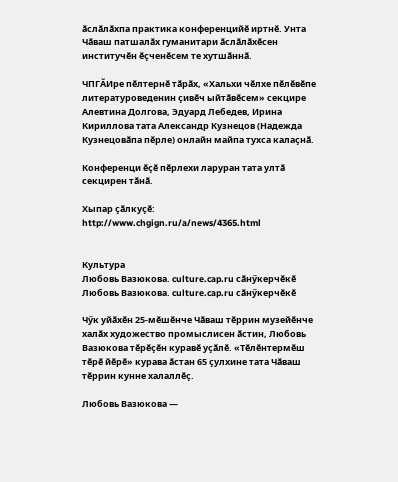ӑслӑлӑхпа практика конференцийӗ иртнӗ. Унта Чӑваш патшалӑх гуманитари ӑслӑлӑхӗсен институчӗн ӗҫченӗсем те хутшӑннӑ.

ЧПГӐИре пӗлтернӗ тӑрӑх, «Хальхи чӗлхе пӗлӗвӗпе литературоведенин ҫивӗч ыйтӑвӗсем» секцире Алевтина Долгова, Эдуард Лебедев, Ирина Кириллова тата Александр Кузнецов (Надежда Кузнецовӑпа пӗрле) онлайн майпа тухса калаҫнӑ.

Конференци ӗҫӗ пӗрлехи ларуран тата ултӑ секцирен тӑнӑ.

Хыпар ҫӑлкуҫӗ: http://www.chgign.ru/a/news/4365.html


Культура
Любовь Вазюкова. culture.cap.ru сӑнӳкерчӗкӗ
Любовь Вазюкова. culture.cap.ru сӑнӳкерчӗкӗ

Чӳк уйӑхӗн 25-мӗшӗнче Чӑваш тӗррин музейӗнче халӑх художество промыслисен ӑстин, Любовь Вазюкова тӗрӗҫӗн куравӗ уҫӑлӗ. «Тӗлӗнтермӗш тӗрӗ йӗрӗ» курава ӑстан 65 ҫулхине тата Чӑваш тӗррин кунне халаллӗҫ.

Любовь Вазюкова —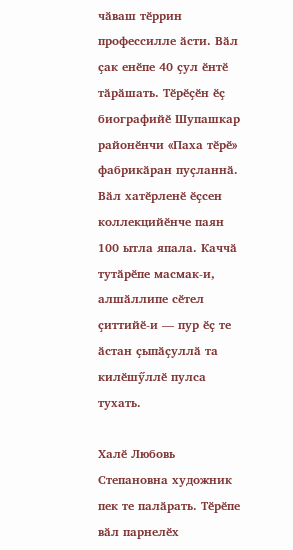чӑваш тӗррин профессилле ӑсти. Вӑл ҫак енӗпе 40 ҫул ӗнтӗ тӑрӑшать. Тӗрӗҫӗн ӗҫ биографийӗ Шупашкар районӗнчи «Паха тӗрӗ» фабрикӑран пуҫланнӑ. Вӑл хатӗрленӗ ӗҫсен коллекцийӗнче паян 100 ытла япала. Каччӑ тутӑрӗпе масмак-и, алшӑллипе сӗтел ҫиттийӗ-и — пур ӗҫ те ӑстан ҫыпӑҫуллӑ та килӗшӳллӗ пулса тухать.

Халӗ Любовь Степановна художник пек те палӑрать. Тӗрӗпе вӑл парнелӗх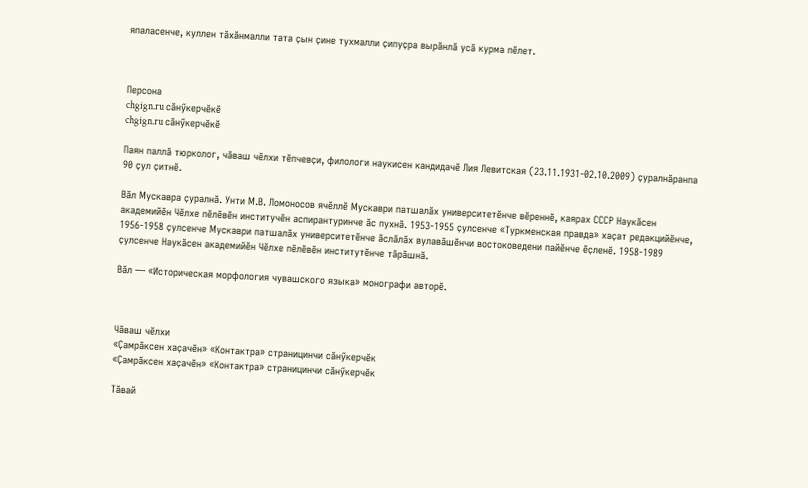япаласенче, куллен тӑхӑнмалли тата ҫын ҫине тухмалли ҫипуҫра вырӑнлӑ усӑ курма пӗлет.



Персона
chgign.ru сӑнӳкерчӗкӗ
chgign.ru сӑнӳкерчӗкӗ

Паян паллӑ тюрколог, чӑваш чӗлхи тӗпчевҫи, филологи наукисен кандидачӗ Лия Левитская (23.11.1931-02.10.2009) ҫуралнӑранпа 90 ҫул ҫитнӗ.

Вӑл Мускавра ҫуралнӑ. Унти М.В. Ломоносов ячӗллӗ Мускаври патшалӑх университетӗнче вӗреннӗ, каярах СССР Наукӑсен академийӗн Чӗлхе пӗлӗвӗн институчӗн аспирантуринче ӑс пухнӑ. 1953-1955 ҫулсенче «Туркменская правда» хаҫат редакцийӗнче, 1956-1958 ҫулсенче Мускаври патшалӑх университетӗнче ӑслӑлӑх вулавӑшӗнчи востоковедени пайӗнче ӗҫленӗ. 1958-1989 ҫулсенче Наукӑсен академийӗн Чӗлхе пӗлӗвӗн институтӗнче тӑрӑшнӑ.

Вӑл — «Историческая морфология чувашского языка» монографи авторӗ.



Чӑваш чӗлхи
«Ҫамрӑксен хаҫачӗн» «Контактра» страницинчи сӑнӳкерчӗк
«Ҫамрӑксен хаҫачӗн» «Контактра» страницинчи сӑнӳкерчӗк

Тӑвай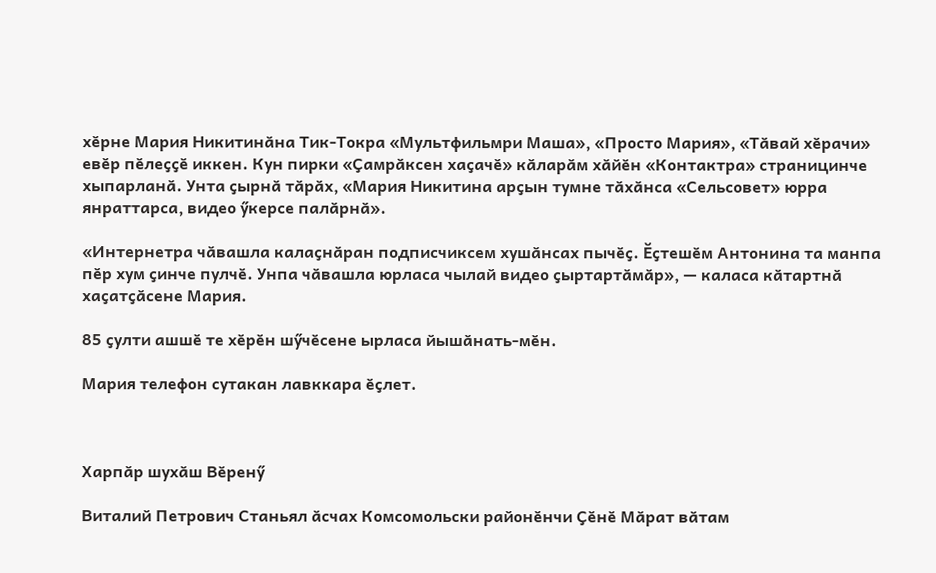хӗрне Мария Никитинӑна Тик-Токра «Мультфильмри Маша», «Просто Мария», «Тӑвай хӗрачи» евӗр пӗлеҫҫӗ иккен. Кун пирки «Ҫамрӑксен хаҫачӗ» кӑларӑм хӑйӗн «Контактра» страницинче хыпарланӑ. Унта ҫырнӑ тӑрӑх, «Мария Никитина арҫын тумне тӑхӑнса «Сельсовет» юрра янраттарса, видео ӳкерсе палӑрнӑ».

«Интернетра чӑвашла калаҫнӑран подписчиксем хушӑнсах пычӗҫ. Ӗҫтешӗм Антонина та манпа пӗр хум ҫинче пулчӗ. Унпа чӑвашла юрласа чылай видео ҫыртартӑмӑр», — каласа кӑтартнӑ хаҫатҫӑсене Мария.

85 ҫулти ашшӗ те хӗрӗн шӳчӗсене ырласа йышӑнать-мӗн.

Мария телефон сутакан лавккара ӗҫлет.



Харпӑр шухӑш Вӗренӳ

Виталий Петрович Станьял ӑсчах Комсомольски районӗнчи Ҫӗнӗ Мӑрат вӑтам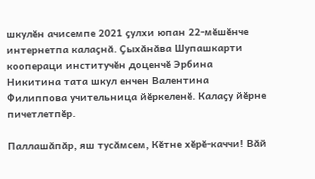шкулӗн ачисемпе 2021 ҫулхи юпан 22-мӗшӗнче интернетпа калаҫнӑ. Ҫыхӑнӑва Шупашкарти коопераци институчӗн доценчӗ Эрбина Никитина тата шкул енчен Валентина Филиппова учительница йӗркеленӗ. Калаҫу йӗрне пичетлетпӗр.

Паллашӑпӑр, яш тусӑмсем, Кӗтне хӗрӗ-каччи! Вӑй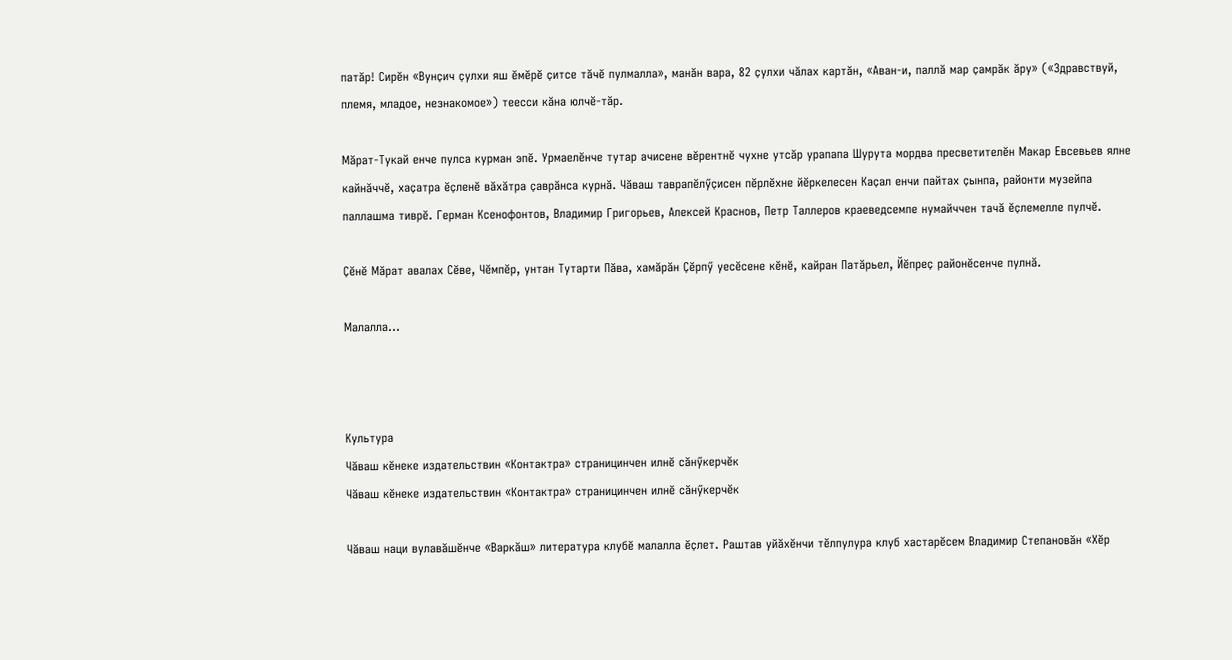патӑр! Сирӗн «Вунҫич ҫулхи яш ӗмӗрӗ ҫитсе тӑчӗ пулмалла», манӑн вара, 82 ҫулхи чӑлах картӑн, «Аван-и, паллӑ мар ҫамрӑк ӑру» («Здравствуй, племя, младое, незнакомое») теесси кӑна юлчӗ-тӑр.

Мӑрат-Тукай енче пулса курман эпӗ. Урмаелӗнче тутар ачисене вӗрентнӗ чухне утсӑр урапапа Шурута мордва пресветителӗн Макар Евсевьев ялне кайнӑччӗ, хаҫатра ӗҫленӗ вӑхӑтра ҫаврӑнса курнӑ. Чӑваш таврапӗлӳҫисен пӗрлӗхне йӗркелесен Каҫал енчи пайтах ҫынпа, районти музейпа паллашма тиврӗ. Герман Ксенофонтов, Владимир Григорьев, Алексей Краснов, Петр Таллеров краеведсемпе нумайччен тачӑ ӗҫлемелле пулчӗ.

Ҫӗнӗ Мӑрат авалах Сӗве, Чӗмпӗр, унтан Тутарти Пӑва, хамӑрӑн Ҫӗрпӳ уесӗсене кӗнӗ, кайран Патӑрьел, Йӗпреҫ районӗсенче пулнӑ.

Малалла...



Культура
Чӑваш кӗнеке издательствин «Контактра» страницинчен илнӗ сӑнӳкерчӗк
Чӑваш кӗнеке издательствин «Контактра» страницинчен илнӗ сӑнӳкерчӗк

Чӑваш наци вулавӑшӗнче «Варкӑш» литература клубӗ малалла ӗҫлет. Раштав уйӑхӗнчи тӗлпулура клуб хастарӗсем Владимир Степановӑн «Хӗр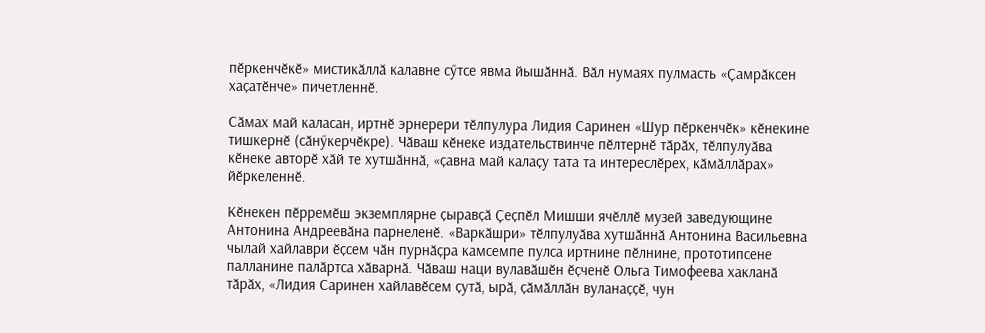пӗркенчӗкӗ» мистикӑллӑ калавне сӳтсе явма йышӑннӑ. Вӑл нумаях пулмасть «Ҫамрӑксен хаҫатӗнче» пичетленнӗ.

Сӑмах май каласан, иртнӗ эрнерери тӗлпулура Лидия Саринен «Шур пӗркенчӗк» кӗнекине тишкернӗ (сӑнӳкерчӗкре). Чӑваш кӗнеке издательствинче пӗлтернӗ тӑрӑх, тӗлпулуӑва кӗнеке авторӗ хӑй те хутшӑннӑ, «ҫавна май калаҫу тата та интереслӗрех, кӑмӑллӑрах» йӗркеленнӗ.

Кӗнекен пӗрремӗш экземплярне ҫыравҫӑ Ҫеҫпӗл Мишши ячӗллӗ музей заведующине Антонина Андреевӑна парнеленӗ. «Варкӑшри» тӗлпулуӑва хутшӑннӑ Антонина Васильевна чылай хайлаври ӗҫсем чӑн пурнӑҫра камсемпе пулса иртнине пӗлнине, прототипсене палланине палӑртса хӑварнӑ. Чӑваш наци вулавӑшӗн ӗҫченӗ Ольга Тимофеева хакланӑ тӑрӑх, «Лидия Саринен хайлавӗсем ҫутӑ, ырӑ, ҫӑмӑллӑн вуланаҫҫӗ, чун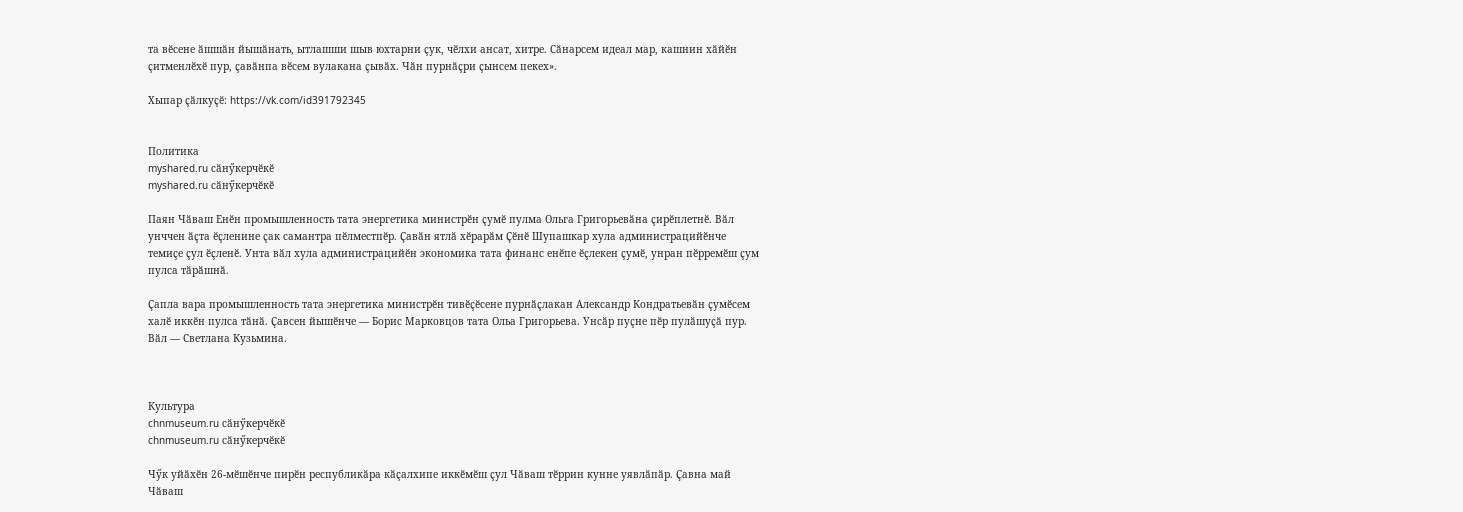та вӗсене ӑшшӑн йышӑнать, ытлашши шыв юхтарни ҫук, чӗлхи ансат, хитре. Сӑнарсем идеал мар, кашнин хӑйӗн ҫитменлӗхӗ пур, ҫавӑнпа вӗсем вулакана ҫывӑх. Чӑн пурнӑҫри ҫынсем пекех».

Хыпар ҫӑлкуҫӗ: https://vk.com/id391792345


Политика
myshared.ru сӑнӳкерчӗкӗ
myshared.ru сӑнӳкерчӗкӗ

Паян Чӑваш Енӗн промышленность тата энергетика министрӗн ҫумӗ пулма Ольга Григорьевӑна ҫирӗплетнӗ. Вӑл унччен ӑҫта ӗҫленине ҫак самантра пӗлместпӗр. Ҫавӑн ятлӑ хӗрарӑм Ҫӗнӗ Шупашкар хула администрацийӗнче темиҫе ҫул ӗҫленӗ. Унта вӑл хула администрацийӗн экономика тата финанс енӗпе ӗҫлекен ҫумӗ, унран пӗрремӗш ҫум пулса тӑрӑшнӑ.

Ҫапла вара промышленность тата энергетика министрӗн тивӗҫӗсене пурнӑҫлакан Александр Кондратьевӑн ҫумӗсем халӗ иккӗн пулса тӑнӑ. Ҫавсен йышӗнче — Борис Марковцов тата Ольа Григорьева. Унсӑр пуҫне пӗр пулӑшуҫӑ пур. Вӑл — Светлана Кузьмина.



Культура
chnmuseum.ru сӑнӳкерчӗкӗ
chnmuseum.ru сӑнӳкерчӗкӗ

Чӳк уйӑхӗн 26-мӗшӗнче пирӗн республикӑра кӑҫалхипе иккӗмӗш ҫул Чӑваш тӗррин кунне уявлӑпӑр. Ҫавна май Чӑваш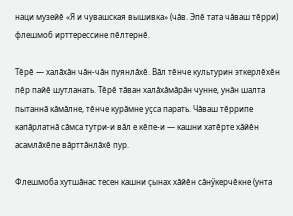наци музейӗ «Я и чувашская вышивка» (чӑв. Эпӗ тата чӑваш тӗрри) флешмоб ирттерессине пӗлтернӗ.

Тӗрӗ — халӑхӑн чӑн-чӑн пуянлӑхӗ. Вӑл тӗнче культурин эткерлӗхӗн пӗр пайӗ шутланать. Тӗрӗ тӑван халӑхӑмӑрӑн чунне, унӑн шалта пытаннӑ кӑмӑлне, тӗнче курӑмне уҫса парать. Чӑваш тӗррипе капӑрлатнӑ сӑмса тутри-и вӑл е кӗпе-и — кашни хатӗрте хӑйӗн асамлӑхӗпе вӑрттӑнлӑхӗ пур.

Флешмоба хутшӑнас тесен кашни ҫынах хӑйӗн сӑнӳкерчӗкне (унта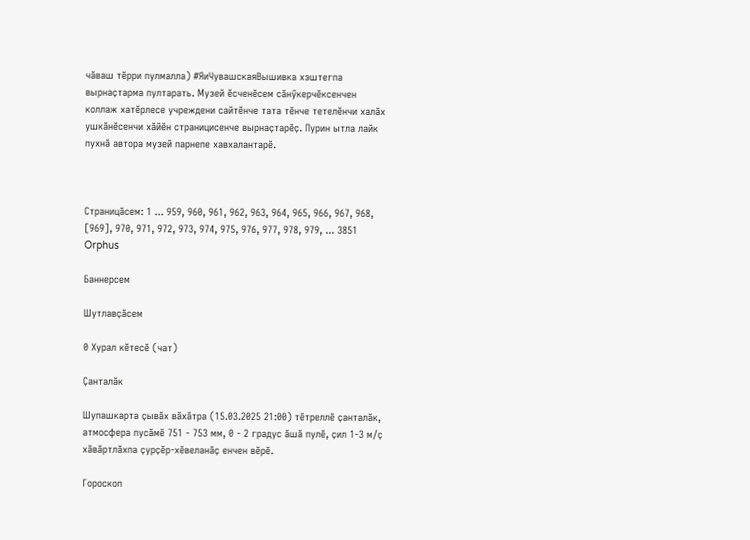чӑваш тӗрри пулмалла) #ЯиЧувашскаяВышивка хэштегпа вырнаҫтарма пултарать. Музей ӗсченӗсем сӑнӳкерчӗксенчен коллаж хатӗрлесе учреждени сайтӗнче тата тӗнче тетелӗнчи халӑх ушкӑнӗсенчи хӑйӗн страницисенче вырнаҫтарӗҫ. Пурин ытла лайк пухнӑ автора музей парнепе хавхалантарӗ.



Страницӑсем: 1 ... 959, 960, 961, 962, 963, 964, 965, 966, 967, 968, [969], 970, 971, 972, 973, 974, 975, 976, 977, 978, 979, ... 3851
Orphus

Баннерсем

Шутлавҫӑсем

0 Хурал кӗтесӗ (чат)

Ҫанталӑк

Шупашкарта ҫывӑх вӑхӑтра (15.03.2025 21:00) тӗтреллӗ ҫанталӑк, атмосфера пусӑмӗ 751 - 753 мм, 0 - 2 градус ӑшӑ пулӗ, ҫил 1-3 м/ҫ хӑвӑртлӑхпа ҫурҫӗр-хӗвеланӑҫ енчен вӗрӗ.

Гороскоп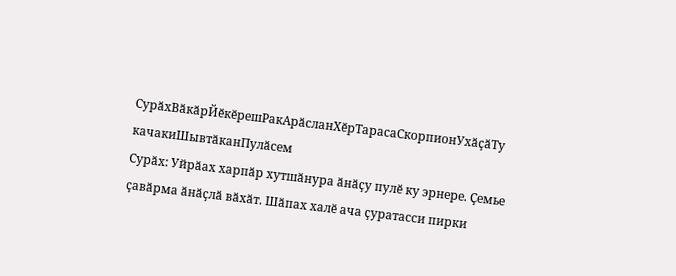СурӑхВӑкӑрЙӗкӗрешРакАрӑсланХӗрТарасаСкорпионУхӑҫӑТу качакиШывтӑканПулӑсем
Сурӑх: Уйрӑах харпӑр хутшӑнура ӑнӑҫу пулӗ ку эрнере. Ҫемье ҫавӑрма ӑнӑҫлӑ вӑхӑт. Шӑпах халӗ ача ҫуратасси пирки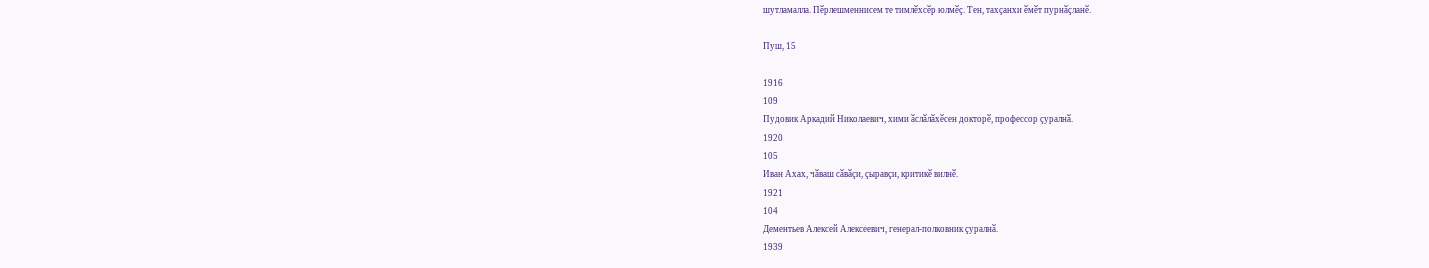шутламалла. Пӗрлешменнисем те тимлӗхсӗр юлмӗҫ. Тен, тахҫанхи ӗмӗт пурнӑҫланӗ.

Пуш, 15

1916
109
Пудовик Аркадий Николаевич, хими ӑслӑлӑхӗсен докторӗ, профессор ҫуралнӑ.
1920
105
Иван Ахах, чӑваш сӑвӑҫи, ҫыравҫи, критикӗ вилнӗ.
1921
104
Дементьев Алексей Алексеевич, генерал-полковник ҫуралнӑ.
1939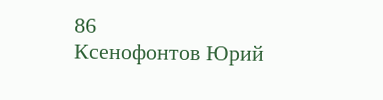86
Ксенофонтов Юрий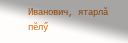Иванович, ятарлӑ пӗлӳ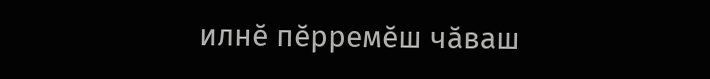илнӗ пӗрремӗш чӑваш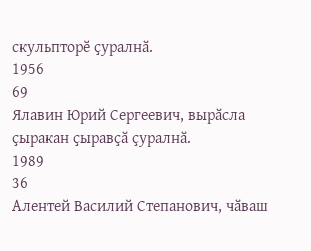скульпторӗ ҫуралнӑ.
1956
69
Ялавин Юрий Сергеевич, вырӑсла ҫыракан ҫыравҫӑ ҫуралнӑ.
1989
36
Алентей Василий Степанович, чӑваш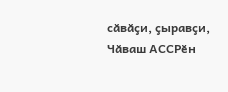сӑвӑҫи, ҫыравҫи, Чӑваш АССРӗн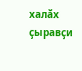халӑх ҫыравҫи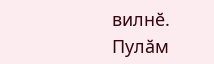вилнӗ.
Пулӑм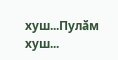хуш...Пулӑм хуш...